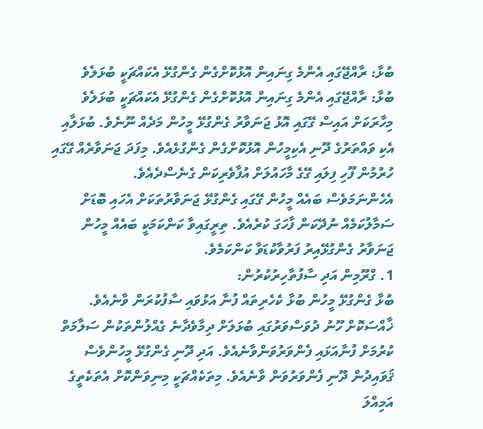ބުޅާ: ރާއްޖޭގައި އެންމެ ގިނައިން އޮޅުކޮށްގެން ގެންގުޅޭ އެކައްޗަކީ ބުޅަލެވެ
ބުޅާ: ރާއްޖޭގައި އެންމެ ގިނައިން އޮޅުކޮށްގެން ގެންގުޅޭ އެކައްޗަކީ ބުޅަލެވެ
މިހާރަކަށް އައިސް ގޭގައި އޮޅު ޖަނަވާރު ގެންގުޅޭ މީހުން މަދެއް ނޫނެވެ. ބުޅަލާއި އެކި ވައްތަރުގެ ދޫނި އެކިމީހުން އޮޅުކޮށްގެން ގެންގުޅެއެވެ. މިފަދަ ޖަނަވާރެއް ގޭގައި ހުރުމުން ފޫހި ފިލައި ގޭގެ މާހައުލަށް އުފާވެރިކަން ގެނެސްދެއެވެ.
އެހެންނަމަވެސް ބައެއް މީހުން ގޭގައި ގެންގުޅޭ ޖަނަވާރުތަކަށް އެހައި ބޮޑަށް ސަމާލުކަމެއް ނުދޭކަން ފާހަގަ ކުރެއެވެ. ތިރީގައިވާ ކަންކަމަކީ ބައެއް މީހުން ޖަނަވާރު ގެންގުޅޭއިރު ފަރުވާކުޑަވާ ކަންކަމެވެ.
1. ގްރޫމިން އަދި ސާފުތާހިރުކުރުން:
ބުޅާ ގެންގުޅޭ މީހުން ބުޅާ ކެހެރިތައް ފުނާ އަޅުވައި ސާފުކުރަން ވާނެއެވެ. ޚާއްސަކޮށް ހޫނު ދުވަސްވަރުގައި ބުޅަލަށް ދިމާވެދާނެ ގެއްލުންތަކުން ސަލާމަތް ކުރުމަށް ފުނާއަޅައި ފެންވަރުވަންވާނެއެވެ. އަދި ދޫނި ގެންގުޅޭ މީހުންވެސް ޤަވައިދުން ދޫނި ފެންވަރުވަން ވާނެއެވެ. މިތަކެއްޗަކީ މިނިވަންކޮށް އެތަކެތީގެ އަމިއްލަ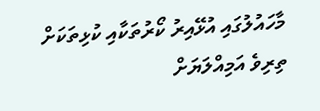މާހައުލުގައި އުޅޭއިރު ކޯރުތަކާއި ކުޅިތަކަށް ތިރިވެ އަމިއްލަޔަށް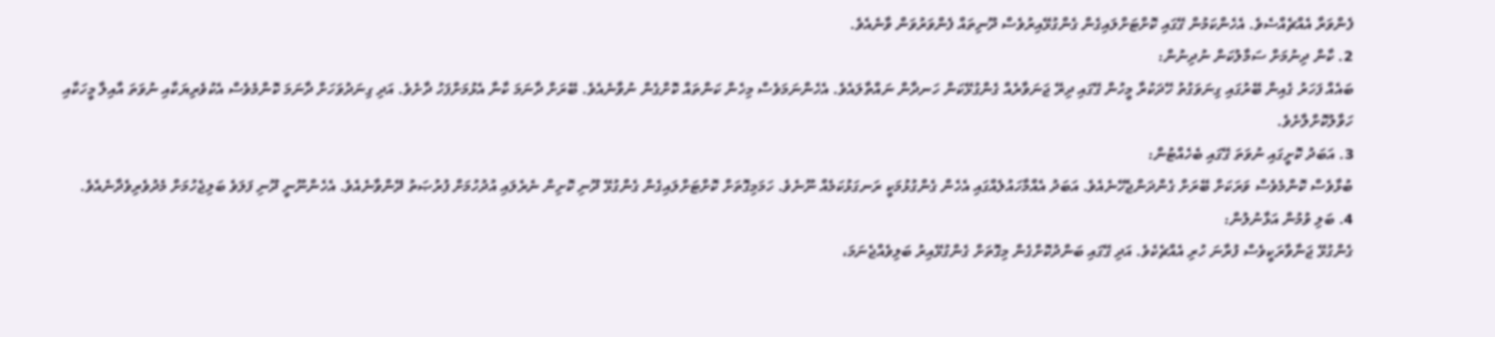ފެންވަރާ އެއްޗެއްސެވެ. އެހެންކަމުން ގޭގައި ކޮށްޓަށްލައިގެން ގެންގުޅޭއިރުވެސް ދޫނިތައް ފެންވަރުވަން ވާނެއެވެ.
2. ކާން ދިނުމަށް ސަމާލުކަން ނުދިނުން:
ބައެއް ފަހަރު ގެއިން ބޭރުގައި ގިނަވަގުތު ހޭދަކުރާ މީހުން ގޭގައި ދިރޭ ޖަނަވާރެއް ގެންގުޅޭކަން ހަނދާން ނައްތާލައެވެ. އެހެންނަމަވެސް މިހެން ކަންތައް ކޮށްގެން ނުވާނެއެވެ. ބޭރަށް ދާނަމަ ކާނާ އެޅުމަށްފަހު ދާށެވެ. އަދި ގިނަދުވަހަށް ދާނަމަ ކޮންމެވެސް އެކުވެރިޔަކާއި ނުވަތަ އާއިލާ މީހަކާއި ހަވާލުކޮށްލާށެވެ.
3. އަބަދު ކޮށީގައި ނުވަތަ ގޭގައި ބެހެއްޓުން:
ބުޅާވެސް ކޮންމެވެސް ވަރަކަށް ބޭރަށް ގެންދަންޖެހޭނެއެވެ. އަބަދު އެއްމާހައުލެއްގައި އެހެން ގެންގުޅުމަކީ ރަނގަޅުކަމެއް ނޫނެވެ. ހަމަމިގޮތަށް ކޮށްޓަށްލައިގެން ގެންގުޅޭ ދޫނި ކޮށިން ނެރެލައި އުދުހުމަށް ފުރުޞަތު ދޭންވާނެއެވެ. އެހެންނޫނީ ދޫނި ފަލަވެ ބަލިޖެހުމަށް މެދުވެރިވެދާނެއެވެ.
4. ބަލި ވުމުން އަޅާނުލުން:
ގެންގުޅޭ ޖަނާވާރަކީވެސް ފުރާނަ ހުރި އެއްޗެކެވެ. އަދި ގޭގައި ބަންދުކޮށްގެން މިގޮތަށް ގެންގުޅޭއިރު ބަލިވެއްޖެނަމަ،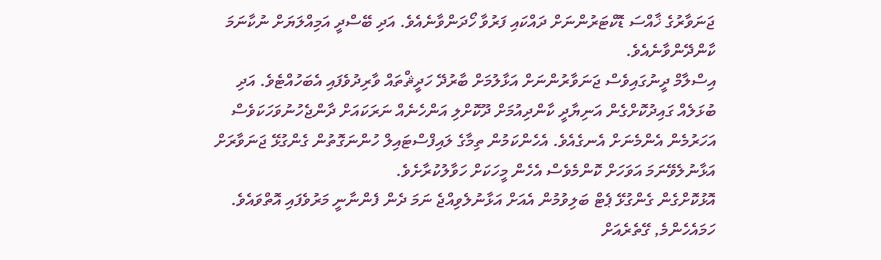ޖަނަވާރުގެ ޚާއްސަ ޑޮކްޓަރުންނަށް ދައްކައި ފަރުވާ ހޯދަންވާނެއެވެ. އަދި ބޭސްދީ އަމިއްލަޔަށް ނުކާނަމަ ކާންދޭންވާނެއެވެ.
އިސްލާމް ދީނުގައިވެސް ޖަނަވާރުންނަށް އަޅާލުމަށް ބާރުދޭ ހަދީޘްތައް ވާރިދުވެފައި އެބަހުއްޓެވެ. އަދި ބުޅަލެއް ގައިދުކޮށްގެން އަނިޔާދީ ކާންދިއުމަށް ދޫކޮށްލި އަންހެނެއް ނަރަކައަށް ދާންޖެހުނުވަހަކަވެސް އަހަރުމެން އެންމެނަށް އެނގެއެވެ. އެހެންކަމުން ތިމާގެ ލައިފްސްޓައިލް ހުންނަގޮތުން ގެންގުޅޭ ޖަނަވާރަށް އަޅާނުލެވޭނަމަ އަވަހަށް ކޮންމެވެސް އެހެން މީހަކަށް ހަވާލުކުރާށެވެ.
އޮޅުކޮށްގެން ގެންގުޅޭ ޕެޓް ބަލިވުމުން އެއަށް އަޅާނުލެވިއްޖެ ނަމަ ދެން ފެންނާނީ މަރުވެފައި އޮތްވައެވެ. ހަމައެހެންމެ, ގޭތެރެއަށް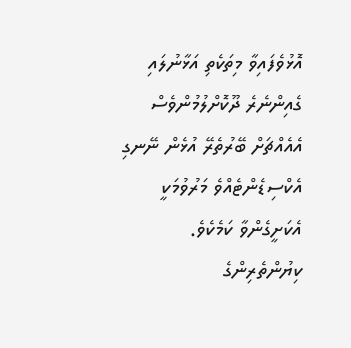އޮޅުވެފައިވާ މިތަކެތި އަޅާނުލައި ގެއިންނެރެ ދޫކޮށްލުމުންވެސް އެއެއްޗަށް ބޭރުތެރޭ އުޅެން ނޭނގި އެކްސިޑެންޓެއްވެ މަރުވުމަކީ އެކަށީގެންވާ ކަމެކެވެ.
ކިޔުންތެރިންގެ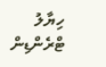ހިޔާލު
ޓްރެންޑިން